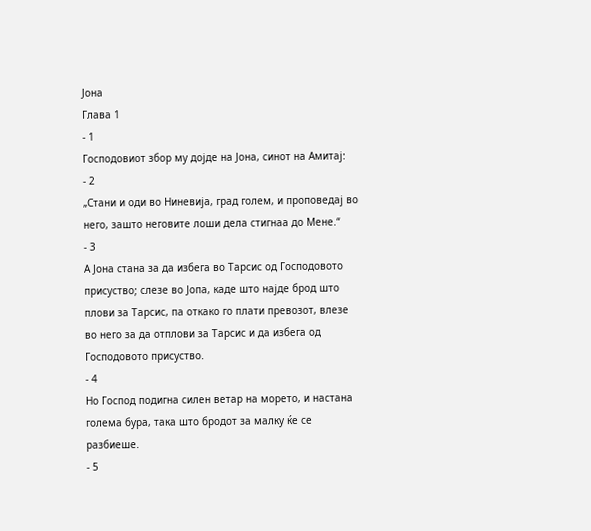Јона
Глава 1
- 1
Господовиот збор му дојде на Јона, синот на Амитај:
- 2
„Стани и оди во Ниневија, град голем, и проповедај во него, зашто неговите лоши дела стигнаа до Мене.“
- 3
А Јона стана за да избега во Тарсис од Господовото присуство; слезе во Јопа, каде што најде брод што плови за Тарсис, па откако го плати превозот, влезе во него за да отплови за Тарсис и да избега од Господовото присуство.
- 4
Но Господ подигна силен ветар на морето, и настана голема бура, така што бродот за малку ќе се разбиеше.
- 5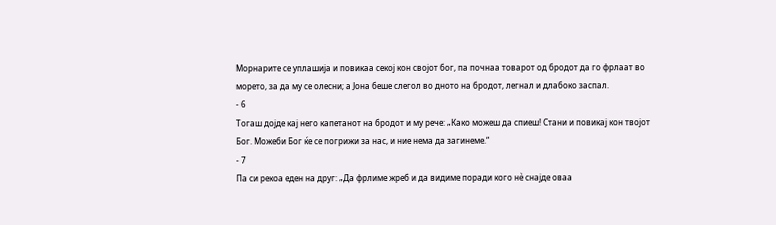Морнарите се уплашија и повикаа секој кон својот бог, па почнаа товарот од бродот да го фрлаат во морето, за да му се олесни; а Јона беше слегол во дното на бродот, легнал и длабоко заспал.
- 6
Тогаш дојде кај него капетанот на бродот и му рече: „Како можеш да спиеш! Стани и повикај кон твојот Бог. Можеби Бог ќе се погрижи за нас, и ние нема да загинеме.“
- 7
Па си рекоа еден на друг: „Да фрлиме жреб и да видиме поради кого нѐ снајде оваа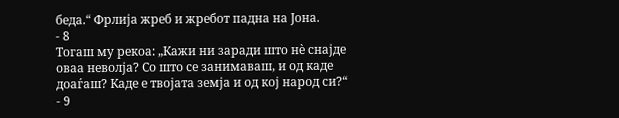беда.“ Фрлија жреб и жребот падна на Јона.
- 8
Тогаш му рекоа: „Кажи ни заради што нѐ снајде оваа неволја? Со што се занимаваш, и од каде доаѓаш? Каде е твојата земја и од кој народ си?“
- 9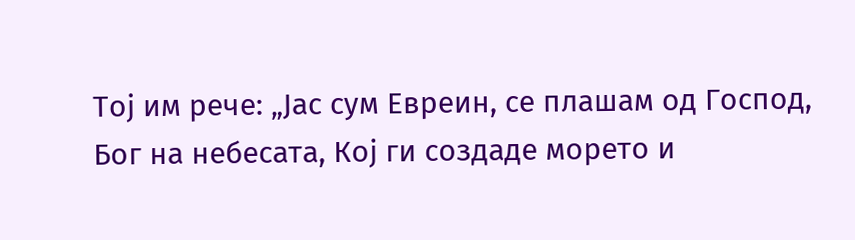Тој им рече: „Јас сум Евреин, се плашам од Господ, Бог на небесата, Кој ги создаде морето и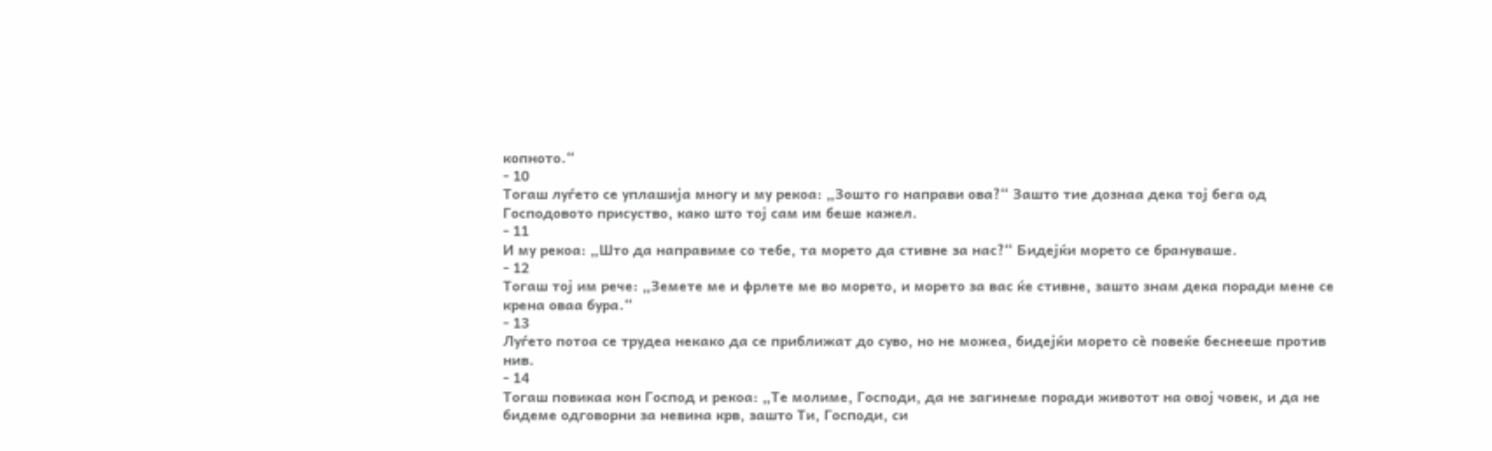копното.“
- 10
Тогаш луѓето се уплашија многу и му рекоа: „Зошто го направи ова?“ Зашто тие дознаа дека тој бега од Господовото присуство, како што тој сам им беше кажел.
- 11
И му рекоа: „Што да направиме со тебе, та морето да стивне за нас?“ Бидејќи морето се брануваше.
- 12
Тогаш тој им рече: „Земете ме и фрлете ме во морето, и морето за вас ќе стивне, зашто знам дека поради мене се крена оваа бура.“
- 13
Луѓето потоа се трудеа некако да се приближат до суво, но не можеа, бидејќи морето сѐ повеќе беснееше против нив.
- 14
Тогаш повикаа кон Господ и рекоа: „Те молиме, Господи, да не загинеме поради животот на овој човек, и да не бидеме одговорни за невина крв, зашто Ти, Господи, си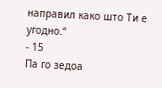направил како што Ти е угодно.“
- 15
Па го зедоа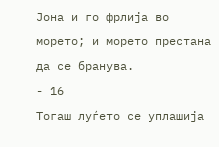Јона и го фрлија во морето; и морето престана да се бранува.
- 16
Тогаш луѓето се уплашија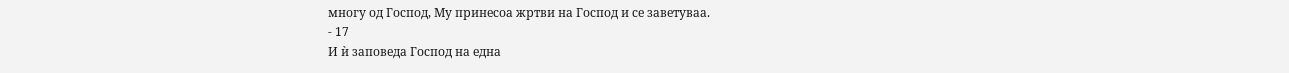многу од Господ, Му принесоа жртви на Господ и се заветуваа.
- 17
И ѝ заповеда Господ на една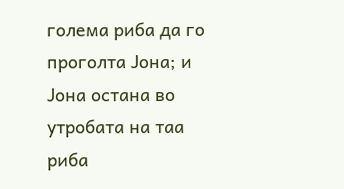голема риба да го проголта Јона; и Јона остана во утробата на таа риба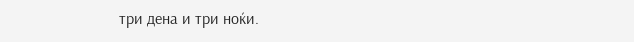три дена и три ноќи.